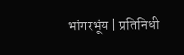भांगरभूंय | प्रतिनिधी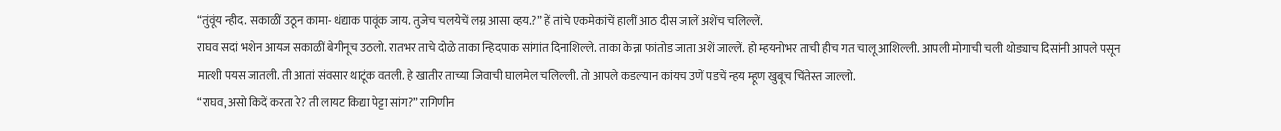“तुंवूंय न्हीद. सकाळीं उठून कामा- धंद्याक पावूंक जाय. तुजेच चलयेचें लग्न आसा व्हय.?” हें तांचे एकमेकांचें हालीं आठ दीस जालें अशेंच चलिल्लें.
राघव सदां भशेन आयज सकाळीं बेगीनूच उठलो. रातभर ताचे दोळे ताका न्हिदपाक सांगांत दिनाशिल्ले. ताका केन्ना फांतोड जाता अशें जाल्लें. हो म्हयनोभर ताची हीच गत चालू आशिल्ली. आपली मोगाची चली थोड्याच दिसांनी आपले पसून मात्शी पयस जातली. ती आतां संवसार थाटूंक वतली. हे खातीर ताच्या जिवाची घालमेल चलिल्ली. तो आपले कडल्यान कांयच उणें पडचें न्हय म्हूण खुबूच चिंतेस्त जाल्लो.
“राघव,असो किदें करता रे? ती लायट किद्या पेट्टा सांग?” रागिणीन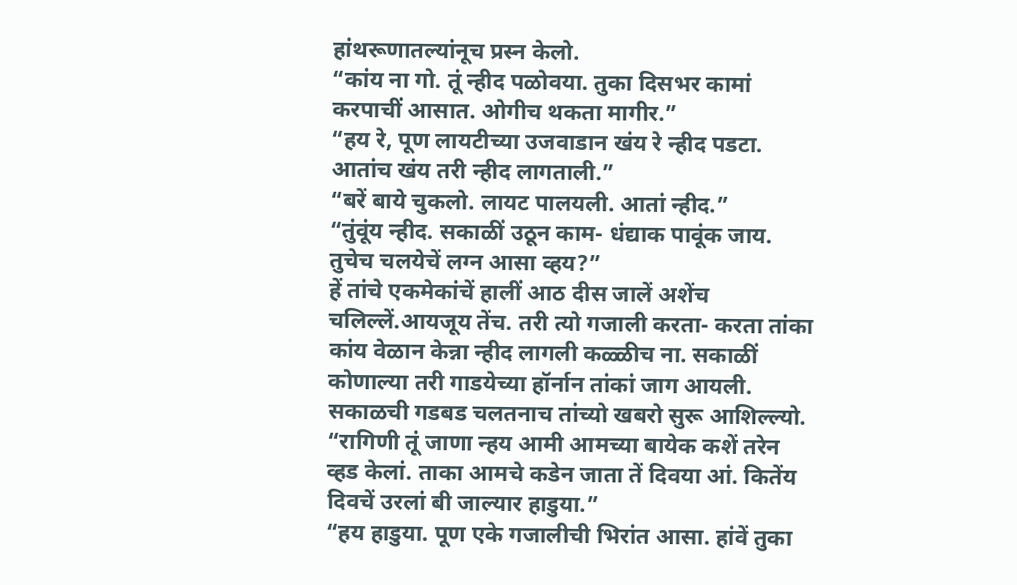हांथरूणातल्यांनूच प्रस्न केलो.
“कांय ना गो. तूं न्हीद पळोवया. तुका दिसभर कामां करपाचीं आसात. ओगीच थकता मागीर.”
“हय रे, पूण लायटीच्या उजवाडान खंय रे न्हीद पडटा. आतांच खंय तरी न्हीद लागताली.”
“बरें बाये चुकलो. लायट पालयली. आतां न्हीद.”
“तुंवूंय न्हीद. सकाळीं उठून काम- धंद्याक पावूंक जाय. तुचेच चलयेचें लग्न आसा व्हय?”
हें तांचे एकमेकांचें हालीं आठ दीस जालें अशेंच चलिल्लें.आयजूय तेंच. तरी त्यो गजाली करता- करता तांका कांय वेळान केन्ना न्हीद लागली कळ्ळीच ना. सकाळीं कोणाल्या तरी गाडयेच्या हॉर्नान तांकां जाग आयली. सकाळची गडबड चलतनाच तांच्यो खबरो सुरू आशिल्ल्यो.
“रागिणी तूं जाणा न्हय आमी आमच्या बायेक कशें तरेन व्हड केलां. ताका आमचे कडेन जाता तें दिवया आं. कितेंय दिवचें उरलां बी जाल्यार हाडुया.”
“हय हाडुया. पूण एके गजालीची भिरांत आसा. हांवें तुका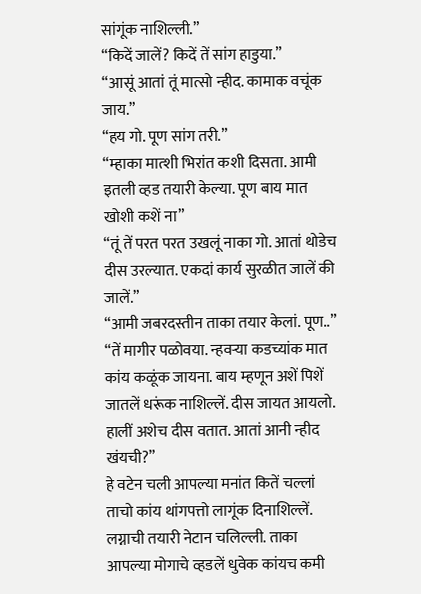सांगूंक नाशिल्ली.”
“किदें जालें? किदें तें सांग हाडुया.”
“आसूं आतां तूं मात्सो न्हीद. कामाक वचूंक जाय.”
“हय गो. पूण सांग तरी.”
“म्हाका मात्शी भिरांत कशी दिसता. आमी इतली व्हड तयारी केल्या. पूण बाय मात खोशी कशें ना”
“तूं तें परत परत उखलूं नाका गो. आतां थोडेच दीस उरल्यात. एकदां कार्य सुरळीत जालें की जालें.”
“आमी जबरदस्तीन ताका तयार केलां. पूण..”
“तें मागीर पळोवया. न्हवऱ्या कडच्यांक मात कांय कळूंक जायना. बाय म्हणून अशें पिशें जातलें धरूंक नाशिल्लें. दीस जायत आयलो. हालीं अशेच दीस वतात. आतां आनी न्हीद खंयची?”
हे वटेन चली आपल्या मनांत कितें चल्लां ताचो कांय थांगपत्तो लागूंक दिनाशिल्लें. लग्नाची तयारी नेटान चलिल्ली. ताका आपल्या मोगाचे व्हडलें धुवेक कांयच कमी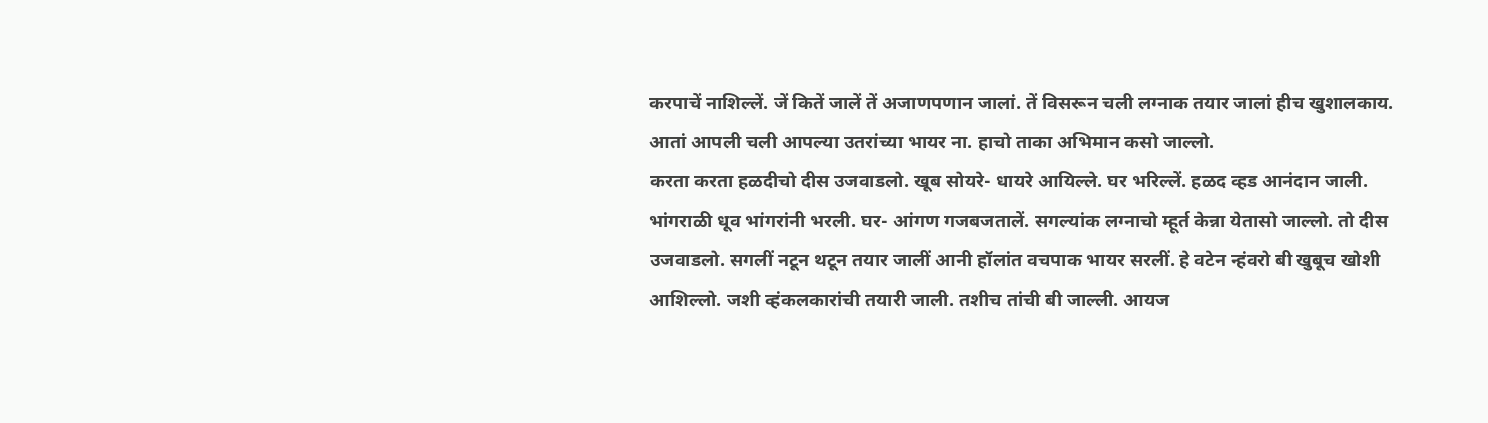करपाचें नाशिल्लें. जें कितें जालें तें अजाणपणान जालां. तें विसरून चली लग्नाक तयार जालां हीच खुशालकाय. आतां आपली चली आपल्या उतरांच्या भायर ना. हाचो ताका अभिमान कसो जाल्लो.
करता करता हळदीचो दीस उजवाडलो. खूब सोयरे- धायरे आयिल्ले. घर भरिल्लें. हळद व्हड आनंदान जाली. भांगराळी धूव भांगरांनी भरली. घर- आंगण गजबजतालें. सगल्यांक लग्नाचो म्हूर्त केन्ना येतासो जाल्लो. तो दीस उजवाडलो. सगलीं नटून थटून तयार जालीं आनी हॉलांत वचपाक भायर सरलीं. हे वटेन न्हंवरो बी खुबूच खोशी आशिल्लो. जशी व्हंकलकारांची तयारी जाली. तशीच तांची बी जाल्ली. आयज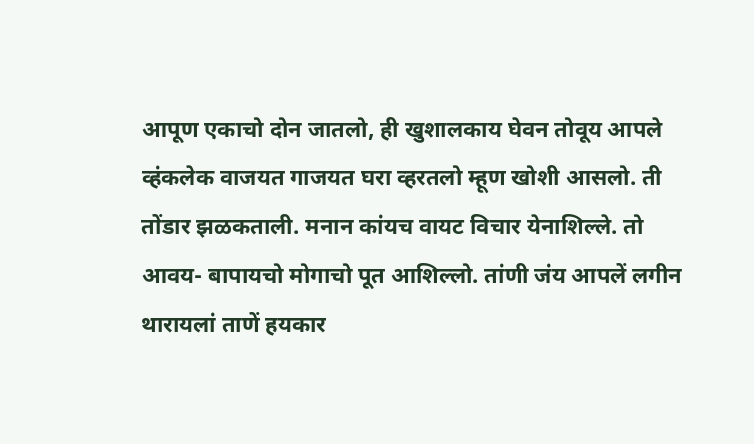आपूण एकाचो दोन जातलो, ही खुशालकाय घेवन तोवूय आपले व्हंकलेक वाजयत गाजयत घरा व्हरतलो म्हूण खोशी आसलो. ती तोंडार झळकताली. मनान कांयच वायट विचार येनाशिल्ले. तो आवय- बापायचो मोगाचो पूत आशिल्लो. तांणी जंय आपलें लगीन थारायलां ताणें हयकार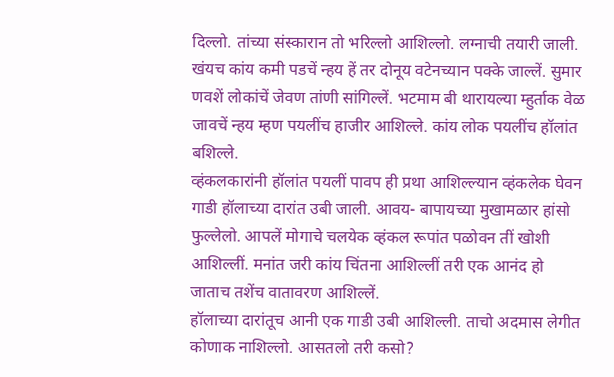दिल्लो. तांच्या संस्कारान तो भरिल्लो आशिल्लो. लग्नाची तयारी जाली. खंयच कांय कमी पडचें न्हय हें तर दोनूय वटेनच्यान पक्के जाल्लें. सुमार णवशें लोकांचें जेवण तांणी सांगिल्लें. भटमाम बी थारायल्या म्हुर्ताक वेळ जावचें न्हय म्हण पयलींच हाजीर आशिल्ले. कांय लोक पयलींच हॉलांत बशिल्ले.
व्हंकलकारांनी हॉलांत पयलीं पावप ही प्रथा आशिल्ल्यान व्हंकलेक घेवन गाडी हॉलाच्या दारांत उबी जाली. आवय- बापायच्या मुखामळार हांसो फुल्लेलो. आपलें मोगाचे चलयेक व्हंकल रूपांत पळोवन तीं खोशी आशिल्लीं. मनांत जरी कांय चिंतना आशिल्लीं तरी एक आनंद हो जाताच तशेंच वातावरण आशिल्लें.
हॉलाच्या दारांतूच आनी एक गाडी उबी आशिल्ली. ताचो अदमास लेगीत कोणाक नाशिल्लो. आसतलो तरी कसो?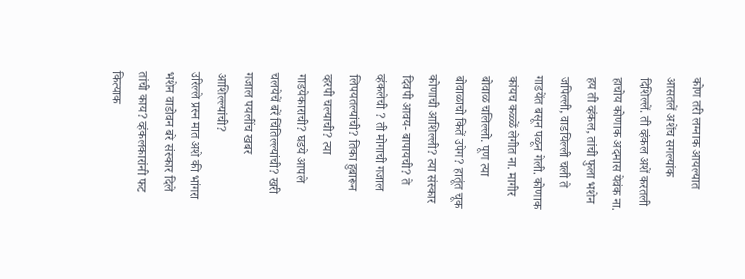कोण तरी लग्नाक आयल्यात आसतलें अशेंच सगल्यांक दिशिल्लें. ती व्हंकल अशें करतली हाचोय कोणाक अदमास येवंक ना. हय ती व्हंकल, तांची फुला भशेन जपिल्ली, वाडयिल्ली चली ते गाडयेंत बसून पळून गेली. कोणाक कांयच कळ्ळें लेगीत ना. मागीर बोवाळ चलिल्लो. पूण त्या बोवाळाचो कितें उपेग? हातूंत चूक कोणाची आशिल्ली? त्या संस्कार दिवपी आवय- बापायची? ते व्हंकलेची ? ती मोगाची गजाल लिपयतल्यांची? तिका हुबारून व्हरपी चल्याची? त्या गाडयेकाराची? घडये आपले चलयेचें बरें चिंतिल्ल्यांची? खरी गजाल पयलींच खबर आशिल्ल्यांची?
उरिल्ले प्रस्न मात अशे की भांगरा भशेन वाडोवन बरे संस्कार दिले तांची काय? व्हंकलकारांनी फट कित्याक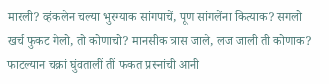मारली? व्हंकलेन चल्या भुरग्याक सांगपाचें, पूण सांगलेंना कित्याक? सगलो खर्च फुकट गेलो, तो कोणाचो? मानसीक त्रास जाले, लज जाली ती कोणाक? फाटल्यान चक्रां घुंवतालीं तीं फकत प्रस्नांची आनी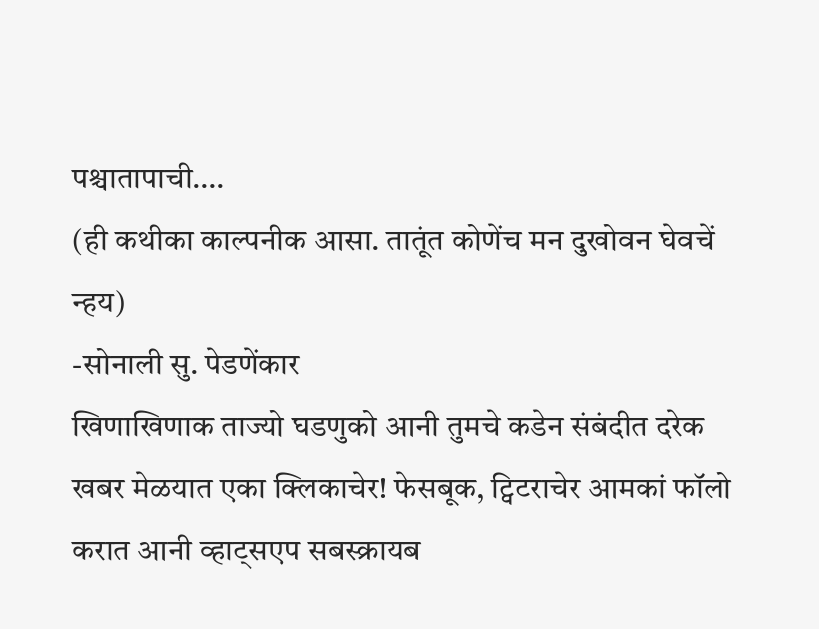पश्चातापाची….
(ही कथीका काल्पनीक आसा. तातूंत कोणेंच मन दुखोवन घेवचें न्हय)
-सोनाली सु. पेडणेंकार
खिणाखिणाक ताज्यो घडणुको आनी तुमचे कडेन संबंदीत दरेक खबर मेळयात एका क्लिकाचेर! फेसबूक, ट्विटराचेर आमकां फॉलो करात आनी व्हाट्सएप सबस्क्रायब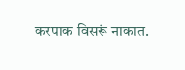करपाक विसरूं नाकात.